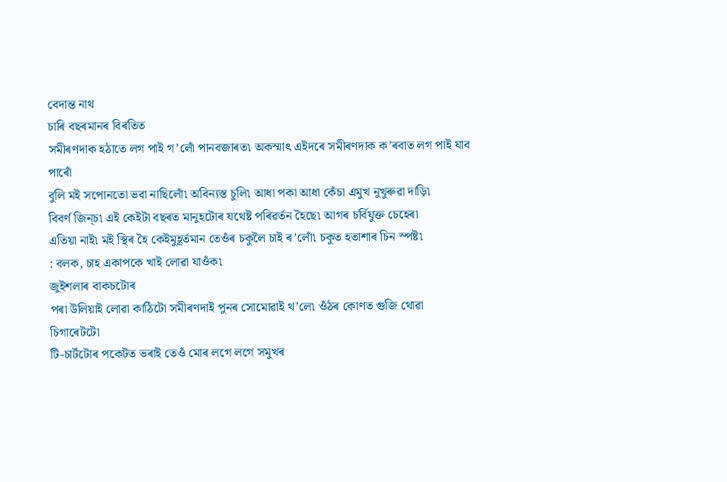বেদান্ত নাথ
চাৰি বছৰমানৰ বিৰতিত
সমীৰণদাক হঠাতে লগ পাই গ’লোঁ পানবজাৰত৷ অকস্মাৎ এইদৰে সমীৰণদাক ক’ৰবাত লগ পাই যাব পাৰোঁ
বুলি মই সপোনতো ভবা নাছিলোঁ৷ অবিন্যস্ত চুলি৷ আধা পকা আধা কেঁচা এমুখ নুখুৰুৱা দাড়ি৷
বিবৰ্ণ জিন্চ৷ এই কেইটা বছৰত মানুহটোৰ যথেষ্ট পৰিৱৰ্তন হৈছে৷ আগৰ চৰ্বিযুক্ত চেহেৰা
এতিয়া নাই৷ মই স্থিৰ হৈ কেইমুহূৰ্তমান তেওঁৰ চকুলৈ চাই ৰ’লোঁ৷ চকুত হতাশাৰ চিন স্পষ্ট৷
: বলক, চাহ একাপকে খাই লোৱা যাওঁক৷
জুইশলাৰ বাকচটোৰ
পৰা উলিয়াই লোৱা কাঠিটো সমীৰণদাই পুনৰ সোমোৱাই থ’লে৷ ওঁঠৰ কোণত গুজি থোৱা চিগাৰেটটো
টি-চাৰ্টটোৰ পকেটত ভৰাই তেওঁ মোৰ লগে লগে সমুখৰ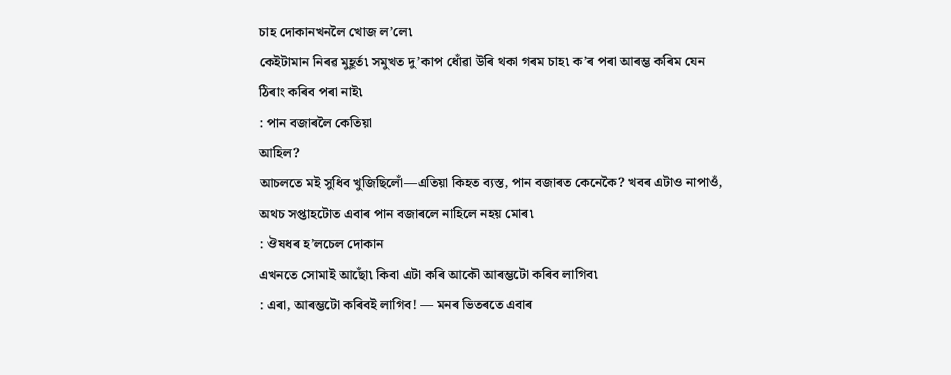চাহ দোকানখনলৈ খোজ ল’লে৷
কেইটামান নিৰৱ মুহূৰ্ত৷ সমুখত দু’কাপ ধোঁৱা উৰি থকা গৰম চাহ৷ ক’ৰ পৰা আৰম্ভ কৰিম যেন
ঠিৰাং কৰিব পৰা নাই৷
: পান বজাৰলৈ কেতিয়া
আহিল?
আচলতে মই সুধিব খুজিছিলোঁ—এতিয়া কিহত ব্যস্ত, পান বজাৰত কেনেকৈ? খবৰ এটাও নাপাওঁ,
অথচ সপ্তাহটোত এবাৰ পান বজাৰলে নাহিলে নহয় মোৰ৷
: ঔষধৰ হ’লচেল দোকান
এখনতে সোমাই আছোঁ৷ কিবা এটা কৰি আকৌ আৰম্ভটো কৰিব লাগিব৷
: এৰা, আৰম্ভটো কৰিবই লাগিব! — মনৰ ভিতৰতে এবাৰ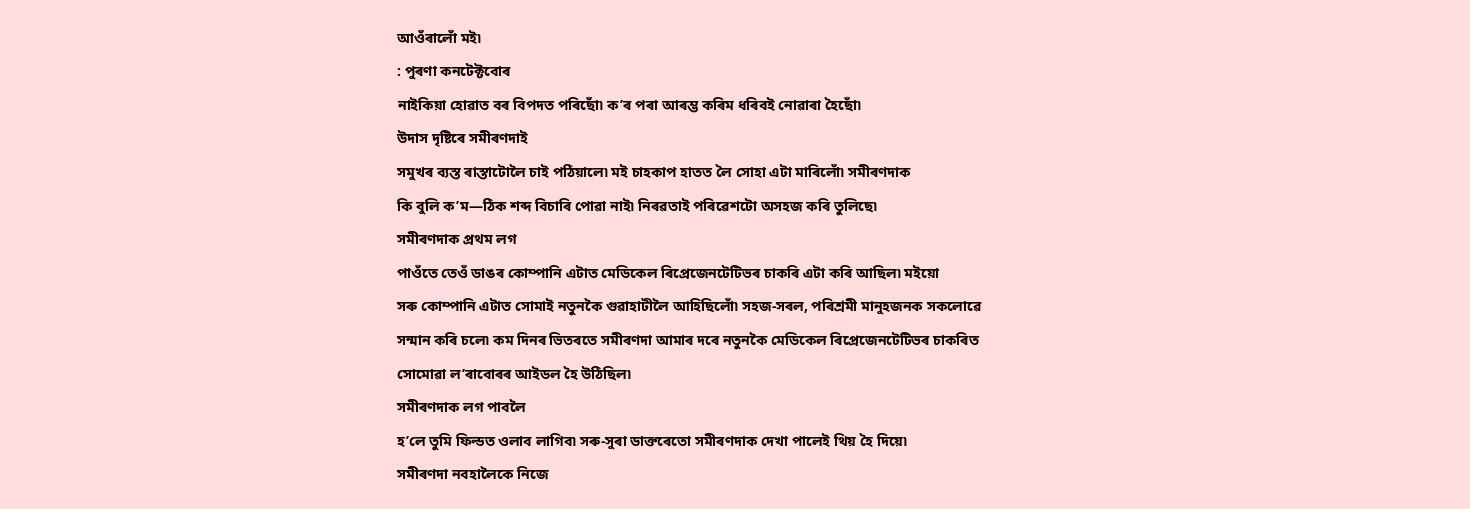আওঁৰালোঁ মই৷
: পুৰণা কনটেক্টবোৰ
নাইকিয়া হোৱাত বৰ বিপদত পৰিছোঁ৷ ক’ৰ পৰা আৰম্ভ কৰিম ধৰিবই নোৱাৰা হৈছোঁ৷
উদাস দৃষ্টিৰে সমীৰণদাই
সমুখৰ ব্যস্ত ৰাস্তাটোলৈ চাই পঠিয়ালে৷ মই চাহকাপ হাতত লৈ সোহা এটা মাৰিলোঁ৷ সমীৰণদাক
কি বুলি ক’ম—ঠিক শব্দ বিচাৰি পোৱা নাই৷ নিৰৱতাই পৰিৱেশটো অসহজ কৰি তুলিছে৷
সমীৰণদাক প্ৰথম লগ
পাওঁতে তেওঁ ডাঙৰ কোম্পানি এটাত মেডিকেল ৰিপ্ৰেজেনটেটিভৰ চাকৰি এটা কৰি আছিল৷ মইয়ো
সৰু কোম্পানি এটাত সোমাই নতুনকৈ গুৱাহাটীলৈ আহিছিলোঁ৷ সহজ-সৰল, পৰিশ্ৰমী মানুহজনক সকলোৱে
সন্মান কৰি চলে৷ কম দিনৰ ভিতৰতে সমীৰণদা আমাৰ দৰে নতুনকৈ মেডিকেল ৰিপ্ৰেজেনটেটিভৰ চাকৰিত
সোমোৱা ল’ৰাবোৰৰ আইডল হৈ উঠিছিল৷
সমীৰণদাক লগ পাবলৈ
হ’লে তুমি ফিল্ডত ওলাব লাগিব৷ সৰু-সুৰা ডাক্তৰেতো সমীৰণদাক দেখা পালেই থিয় হৈ দিয়ে৷
সমীৰণদা নবহালৈকে নিজে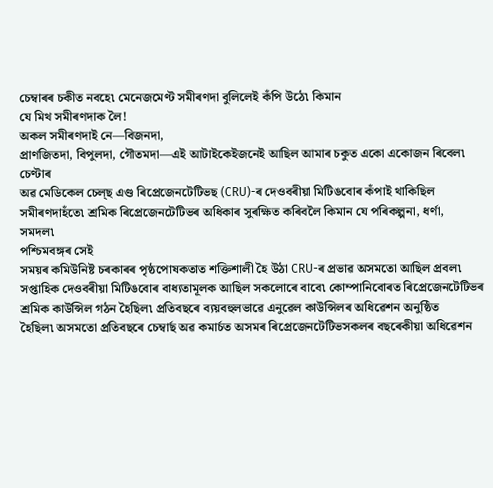চেম্বাৰৰ চকীত নবহে৷ মেনেজমেণ্ট সমীৰণদা বুলিলেই কঁপি উঠে৷ কিমান
যে মিথ সমীৰণদাক লৈ!
অকল সমীৰণদাই নে—বিজনদা,
প্ৰাণজিতদা, বিপুলদা, গৌতমদা—এই আটাইকেইজনেই আছিল আমাৰ চকুত একো একোজন ৰিবেল৷ চেণ্টাৰ
অৱ মেডিকেল চেল্ছ এণ্ড ৰিপ্ৰেজেনটেটিভছ (CRU)-ৰ দেওবৰীয়া মিটিঙবোৰ কঁপাই থাকিছিল
সমীৰণদাহঁতে৷ শ্ৰমিক ৰিপ্ৰেজেনটেটিভৰ অধিকাৰ সুৰক্ষিত কৰিবলৈ কিমান যে পৰিকল্পনা, ধৰ্ণা,
সমদল৷
পশ্চিমবঙ্গৰ সেই
সময়ৰ কমিউনিষ্ট চৰকাৰৰ পৃষ্ঠপোষকতাত শক্তিশালী হৈ উঠা CRU-ৰ প্ৰভাৱ অসমতো আছিল প্ৰবল৷
সপ্তাহিক দেওবৰীয়া মিটিঙবোৰ বাধ্যতামূলক আছিল সকলোৰে বাবে৷ কোম্পানিবোৰত ৰিপ্ৰেজেনটেটিভৰ
শ্ৰমিক কাউন্সিল গঠন হৈছিল৷ প্ৰতিবছৰে ব্যয়বহুলভাৱে এনুৱেল কাউন্সিলৰ অধিৱেশন অনুষ্ঠিত
হৈছিল৷ অসমতো প্ৰতিবছৰে চেম্বাৰ্ছ অৱ কমাৰ্চত অসমৰ ৰিপ্ৰেজেনটেটিভসকলৰ বছৰেকীয়া অধিৱেশন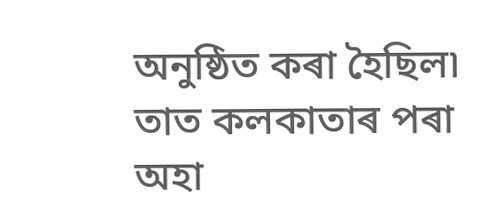অনুষ্ঠিত কৰা হৈছিল৷
তাত কলকাতাৰ পৰা
অহা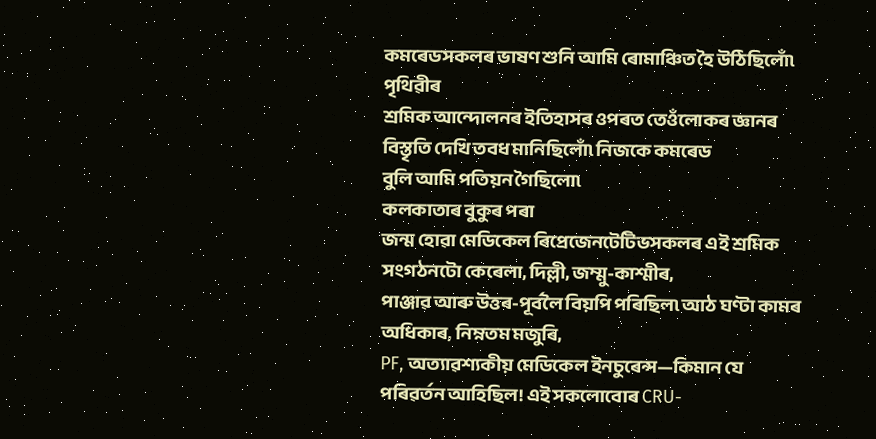কমৰেডসকলৰ ভাষণ শুনি আমি ৰোমাঞ্চিত হৈ উঠিছিলোঁ৷ পৃথিৱীৰ
শ্ৰমিক আন্দোলনৰ ইতিহাসৰ ওপৰত তেওঁলোকৰ জ্ঞানৰ বিস্তৃতি দেখি তবধ মানিছিলোঁ৷ নিজকে কমৰেড
বুলি আমি পতিয়ন গৈছিলো৷
কলকাতাৰ বুকুৰ পৰা
জন্ম হোৱা মেডিকেল ৰিপ্ৰেজেনটেটিভসকলৰ এই শ্ৰমিক সংগঠনটো কেৰেলা, দিল্লী, জম্মু-কাশ্মীৰ,
পাঞ্জাৱ আৰু উত্তৰ-পূৰ্বলৈ বিয়পি পৰিছিল৷ আঠ ঘণ্টা কামৰ অধিকাৰ, নিম্নতম মজুৰি,
PF, অত্যাৱশ্যকীয় মেডিকেল ইনচুৰেন্স—কিমান যে পৰিৱৰ্তন আহিছিল! এই সকলোবোৰ CRU-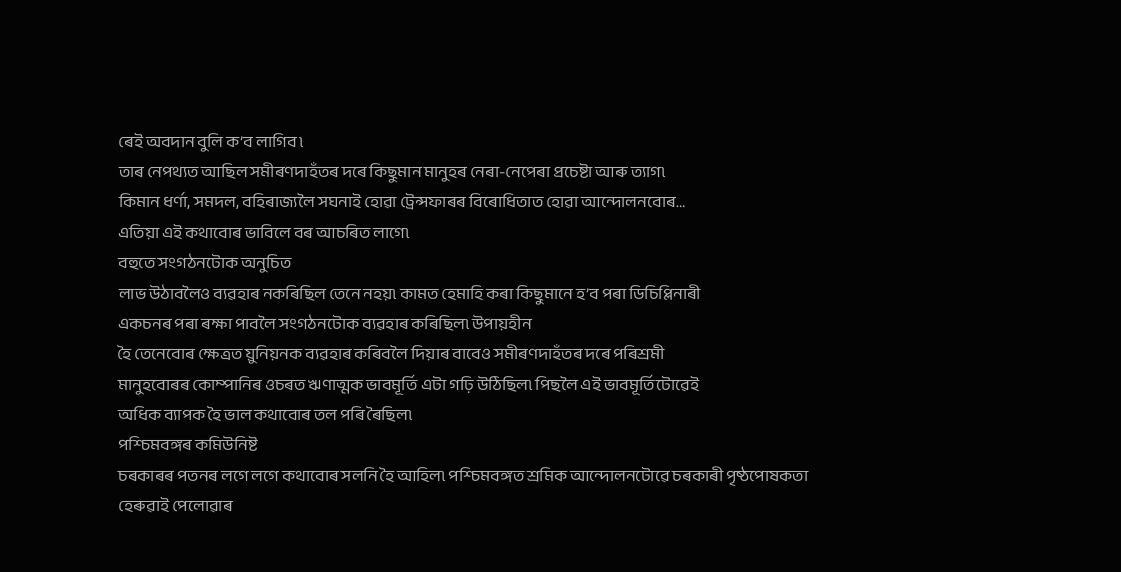ৰেই অবদান বুলি ক’ব লাগিব ৷
তাৰ নেপথ্যত আছিল সমীৰণদাহঁতৰ দৰে কিছুমান মানুহৰ নেৰা-নেপেৰা প্ৰচেষ্টা আৰু ত্যাগ৷
কিমান ধৰ্ণা, সমদল, বহিৰাজ্যলৈ সঘনাই হোৱা ট্ৰেন্সফাৰৰ বিৰোধিতাত হোৱা আন্দোলনবোৰ…
এতিয়া এই কথাবোৰ ভাবিলে বৰ আচৰিত লাগে৷
বহুতে সংগঠনটোক অনুচিত
লাভ উঠাবলৈও ব্যৱহাৰ নকৰিছিল তেনে নহয়৷ কামত হেমাহি কৰা কিছুমানে হ’ব পৰা ডিচিপ্লিনাৰী
একচনৰ পৰা ৰক্ষা পাবলৈ সংগঠনটোক ব্যৱহাৰ কৰিছিল৷ উপায়হীন
হৈ তেনেবোৰ ক্ষেত্ৰত য়ুনিয়নক ব্যৱহাৰ কৰিবলৈ দিয়াৰ বাবেও সমীৰণদাহঁতৰ দৰে পৰিশ্ৰমী
মানুহবোৰৰ কোম্পানিৰ ওচৰত ঋণাত্মক ভাবমূৰ্তি এটা গঢ়ি উঠিছিল৷ পিছলৈ এই ভাবমূৰ্তিটোৱেই
অধিক ব্যাপক হৈ ভাল কথাবোৰ তল পৰি ৰৈছিল৷
পশ্চিমবঙ্গৰ কমিউনিষ্ট
চৰকাৰৰ পতনৰ লগে লগে কথাবোৰ সলনি হৈ আহিল৷ পশ্চিমবঙ্গত শ্ৰমিক আন্দোলনটোৱে চৰকাৰী পৃষ্ঠপোষকতা
হেৰুৱাই পেলোৱাৰ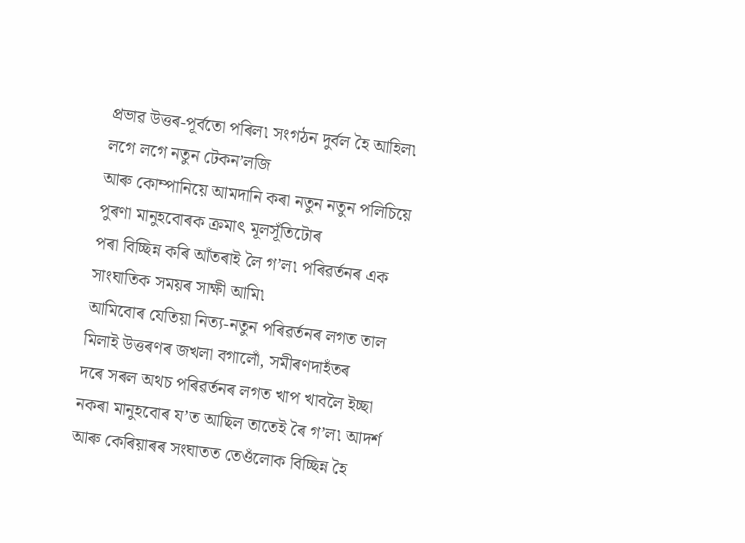প্ৰভাৱ উত্তৰ-পূৰ্বতো পৰিল৷ সংগঠন দুৰ্বল হৈ আহিল৷ লগে লগে নতুন টেকন’লজি
আৰু কোম্পানিয়ে আমদানি কৰা নতুন নতুন পলিচিয়ে পুৰণা মানুহবোৰক ক্ৰমাৎ মূলসূঁতিটোৰ
পৰা বিচ্ছিন্ন কৰি আঁতৰাই লৈ গ’ল৷ পৰিৱৰ্তনৰ এক সাংঘাতিক সময়ৰ সাক্ষী আমি৷
আমিবোৰ যেতিয়া নিত্য-নতুন পৰিৱৰ্তনৰ লগত তাল মিলাই উত্তৰণৰ জখলা বগালোঁ, সমীৰণদাহঁতৰ
দৰে সৰল অথচ পৰিৱৰ্তনৰ লগত খাপ খাবলৈ ইচ্ছা নকৰা মানুহবোৰ য’ত আছিল তাতেই ৰৈ গ’ল৷ আদৰ্শ
আৰু কেৰিয়াৰৰ সংঘাতত তেওঁলোক বিচ্ছিন্ন হৈ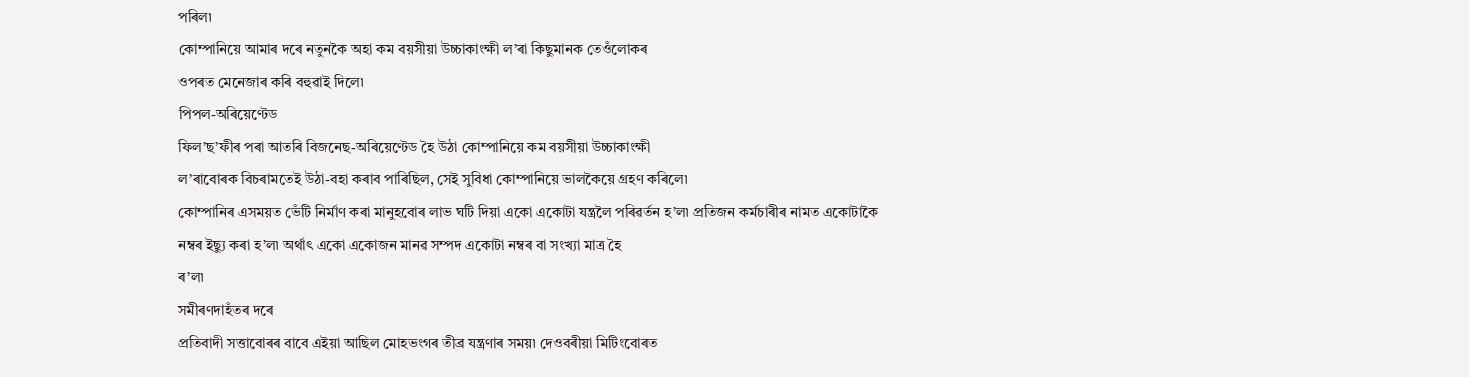পৰিল৷
কোম্পানিয়ে আমাৰ দৰে নতুনকৈ অহা কম বয়সীয়া উচ্চাকাংক্ষী ল’ৰা কিছুমানক তেওঁলোকৰ
ওপৰত মেনেজাৰ কৰি বহুৱাই দিলে৷
পিপল-অৰিয়েণ্টেড
ফিল’ছ’ফীৰ পৰা আতৰি বিজনেছ-অৰিয়েণ্টেড হৈ উঠা কোম্পানিয়ে কম বয়সীয়া উচ্চাকাংক্ষী
ল’ৰাবোৰক বিচৰামতেই উঠা-বহা কৰাব পাৰিছিল, সেই সুবিধা কোম্পানিয়ে ভালকৈয়ে গ্ৰহণ কৰিলে৷
কোম্পানিৰ এসময়ত ভেঁটি নিৰ্মাণ কৰা মানুহবোৰ লাভ ঘটি দিয়া একো একোটা যন্ত্ৰলৈ পৰিৱৰ্তন হ’ল৷ প্ৰতিজন কৰ্মচাৰীৰ নামত একোটাকৈ
নম্বৰ ইছ্যু কৰা হ’ল৷ অৰ্থাৎ একো একোজন মানৱ সম্পদ একোটা নম্বৰ বা সংখ্যা মাত্ৰ হৈ
ৰ’ল৷
সমীৰণদাহঁতৰ দৰে
প্ৰতিবাদী সত্তাবোৰৰ বাবে এইয়া আছিল মোহভংগৰ তীব্ৰ যন্ত্ৰণাৰ সময়৷ দেওবৰীয়া মিটিংবোৰত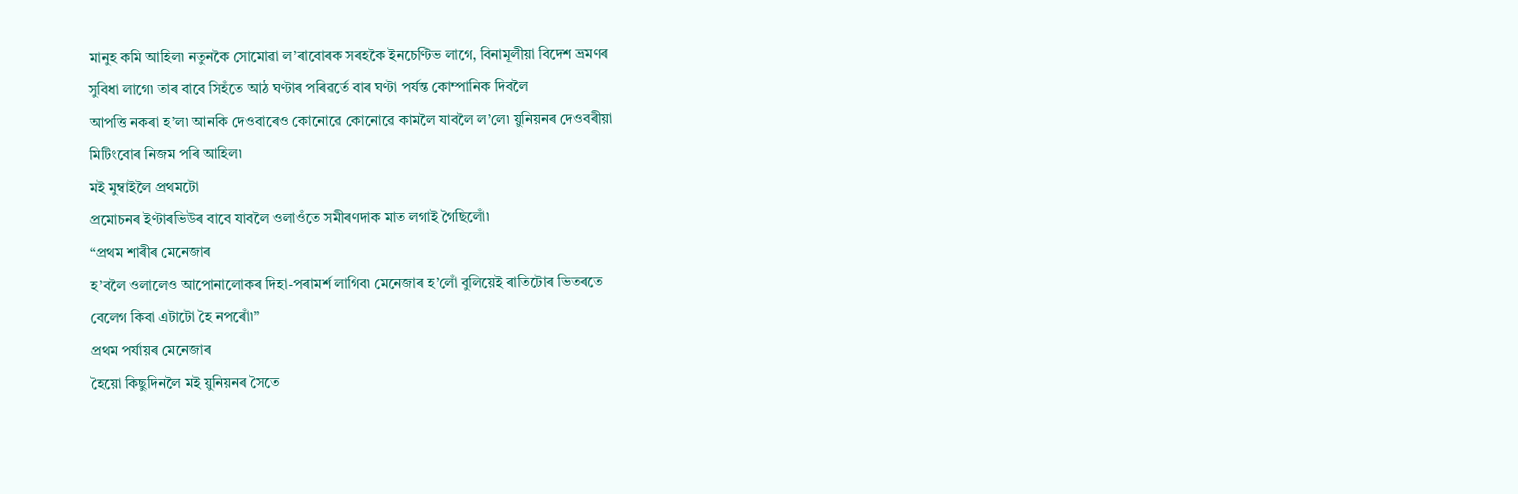মানুহ কমি আহিল৷ নতুনকৈ সোমোৱা ল’ৰাবোৰক সৰহকৈ ইনচেণ্টিভ লাগে, বিনামূলীয়া বিদেশ ভ্ৰমণৰ
সুবিধা লাগে৷ তাৰ বাবে সিহঁতে আঠ ঘণ্টাৰ পৰিৱৰ্তে বাৰ ঘণ্টা পৰ্যন্ত কোম্পানিক দিবলৈ
আপত্তি নকৰা হ’ল৷ আনকি দেওবাৰেও কোনোৱে কোনোৱে কামলৈ যাবলৈ ল’লে৷ য়ুনিয়নৰ দেওবৰীয়া
মিটিংবোৰ নিজম পৰি আহিল৷
মই মুম্বাইলৈ প্ৰথমটো
প্ৰমোচনৰ ইণ্টাৰভিউৰ বাবে যাবলৈ ওলাওঁতে সমীৰণদাক মাত লগাই গৈছিলোঁ৷
“প্ৰথম শাৰীৰ মেনেজাৰ
হ’বলৈ ওলালেও আপোনালোকৰ দিহা-পৰামৰ্শ লাগিব৷ মেনেজাৰ হ’লোঁ বুলিয়েই ৰাতিটোৰ ভিতৰতে
বেলেগ কিবা এটাটো হৈ নপৰোঁ৷”
প্ৰথম পৰ্যায়ৰ মেনেজাৰ
হৈয়ো কিছুদিনলৈ মই য়ুনিয়নৰ সৈতে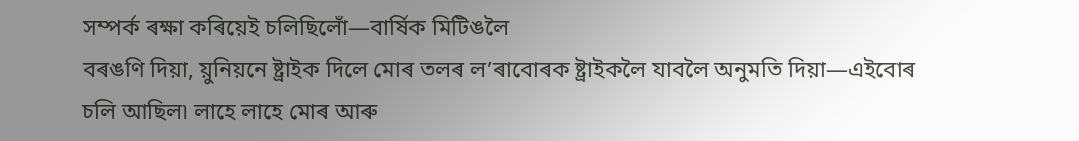সম্পৰ্ক ৰক্ষা কৰিয়েই চলিছিলোঁ—বাৰ্ষিক মিটিঙলৈ
বৰঙণি দিয়া, য়ুনিয়নে ষ্ট্ৰাইক দিলে মোৰ তলৰ ল’ৰাবোৰক ষ্ট্ৰাইকলৈ যাবলৈ অনুমতি দিয়া—এইবোৰ
চলি আছিল৷ লাহে লাহে মোৰ আৰু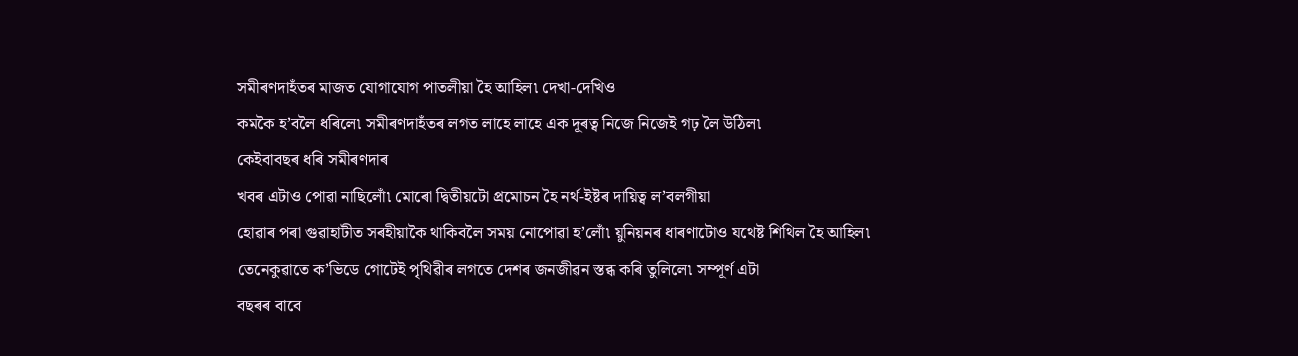সমীৰণদাহঁতৰ মাজত যোগাযোগ পাতলীয়া হৈ আহিল৷ দেখা-দেখিও
কমকৈ হ’বলৈ ধৰিলে৷ সমীৰণদাহঁতৰ লগত লাহে লাহে এক দূৰত্ব নিজে নিজেই গঢ় লৈ উঠিল৷
কেইবাবছৰ ধৰি সমীৰণদাৰ
খবৰ এটাও পোৱা নাছিলোঁ৷ মোৰো দ্বিতীয়টো প্ৰমোচন হৈ নৰ্থ-ইষ্টৰ দায়িত্ব ল’বলগীয়া
হোৱাৰ পৰা গুৱাহাটীত সৰহীয়াকৈ থাকিবলৈ সময় নোপোৱা হ’লোঁ৷ য়ুনিয়নৰ ধাৰণাটোও যথেষ্ট শিথিল হৈ আহিল৷
তেনেকুৱাতে ক’ভিডে গোটেই পৃথিৱীৰ লগতে দেশৰ জনজীৱন স্তব্ধ কৰি তুলিলে৷ সম্পূৰ্ণ এটা
বছৰৰ বাবে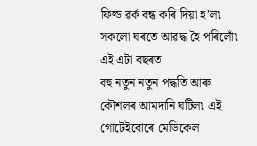ফিল্ড ৱৰ্ক বন্ধ কৰি দিয়া হ’ল৷ সকলো ঘৰতে আৱদ্ধ হৈ পৰিলোঁ৷ এই এটা বছৰত
বহু নতুন নতুন পদ্ধতি আৰু কৌশলৰ আমদানি ঘটিল৷ এই গোটেইবোৰে মেডিকেল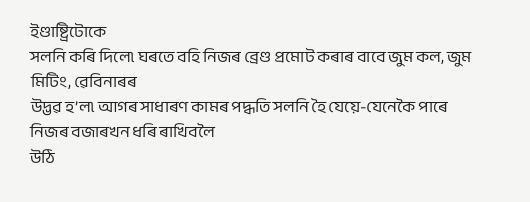ইণ্ডাষ্ট্ৰিটোকে
সলনি কৰি দিলে৷ ঘৰতে বহি নিজৰ ব্ৰেণ্ড প্ৰমোট কৰাৰ বাবে জুম কল, জুম মিটিং, ৱেবিনাৰৰ
উদ্ভৱ হ’ল৷ আগৰ সাধাৰণ কামৰ পদ্ধতি সলনি হৈ যেয়ে-যেনেকৈ পাৰে নিজৰ বজাৰখন ধৰি ৰাখিবলৈ
উঠি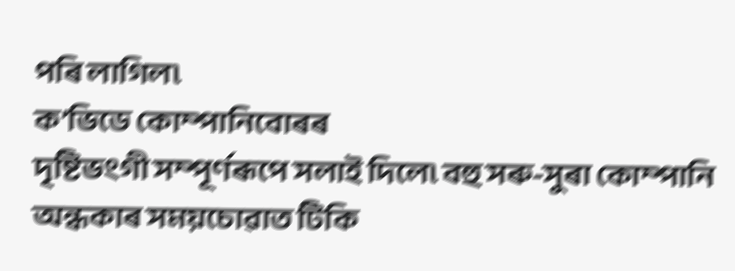পৰি লাগিল৷
ক’ভিডে কোম্পানিবোৰৰ
দৃষ্টিভংগী সম্পূৰ্ণৰূপে সলাই দিলে৷ বহু সৰু-সুৰা কোম্পানি অন্ধকাৰ সময়চোৱাত টিকি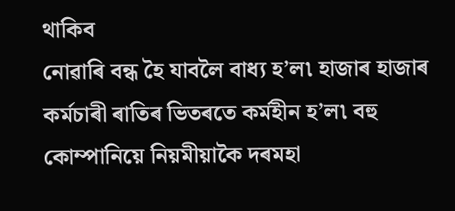থাকিব
নোৱাৰি বন্ধ হৈ যাবলৈ বাধ্য হ’ল৷ হাজাৰ হাজাৰ কৰ্মচাৰী ৰাতিৰ ভিতৰতে কৰ্মহীন হ’ল৷ বহু
কোম্পানিয়ে নিয়মীয়াকৈ দৰমহা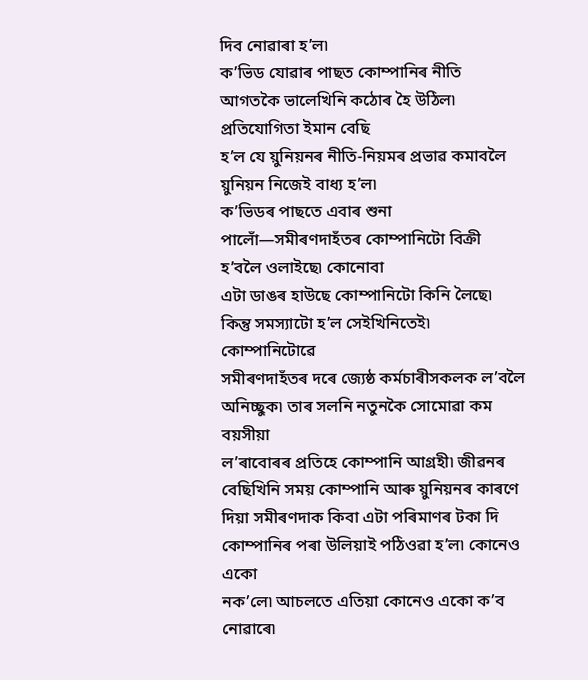দিব নোৱাৰা হ’ল৷
ক’ভিড যোৱাৰ পাছত কোম্পানিৰ নীতি আগতকৈ ভালেখিনি কঠোৰ হৈ উঠিল৷ প্ৰতিযোগিতা ইমান বেছি
হ’ল যে য়ুনিয়নৰ নীতি-নিয়মৰ প্ৰভাৱ কমাবলৈ য়ুনিয়ন নিজেই বাধ্য হ’ল৷
ক’ভিডৰ পাছতে এবাৰ শুনা পালোঁ—সমীৰণদাহঁতৰ কোম্পানিটো বিক্ৰী হ’বলৈ ওলাইছে৷ কোনোবা
এটা ডাঙৰ হাউছে কোম্পানিটো কিনি লৈছে৷ কিন্তু সমস্যাটো হ’ল সেইখিনিতেই৷ কোম্পানিটোৱে
সমীৰণদাহঁতৰ দৰে জ্যেষ্ঠ কৰ্মচাৰীসকলক ল’বলৈ অনিচ্ছুক৷ তাৰ সলনি নতুনকৈ সোমোৱা কম বয়সীয়া
ল’ৰাবোৰৰ প্ৰতিহে কোম্পানি আগ্ৰহী৷ জীৱনৰ বেছিখিনি সময় কোম্পানি আৰু য়ুনিয়নৰ কাৰণে
দিয়া সমীৰণদাক কিবা এটা পৰিমাণৰ টকা দি কোম্পানিৰ পৰা উলিয়াই পঠিওৱা হ’ল৷ কোনেও একো
নক’লে৷ আচলতে এতিয়া কোনেও একো ক’ব নোৱাৰে৷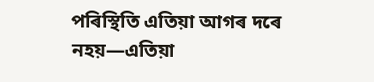পৰিস্থিতি এতিয়া আগৰ দৰে নহয়—এতিয়া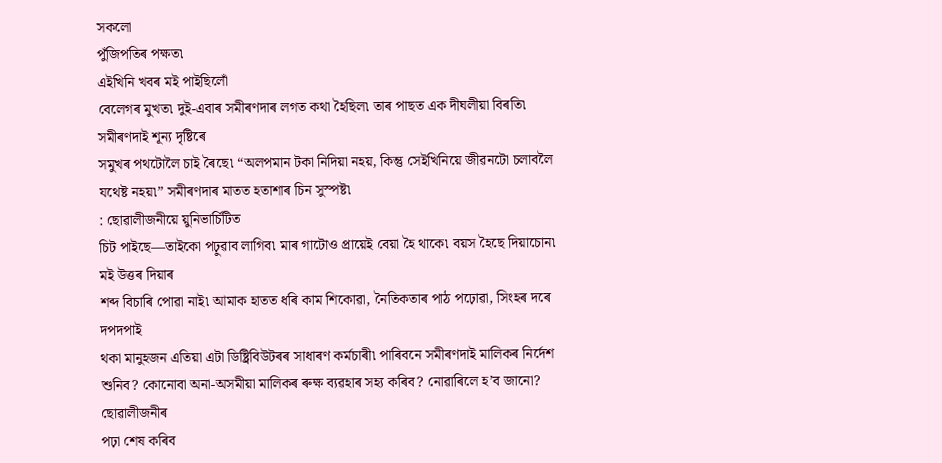সকলো
পুঁজিপতিৰ পক্ষত৷
এইখিনি খবৰ মই পাইছিলোঁ
বেলেগৰ মুখত৷ দুই-এবাৰ সমীৰণদাৰ লগত কথা হৈছিল৷ তাৰ পাছত এক দীঘলীয়া বিৰতি৷
সমীৰণদাই শূন্য দৃষ্টিৰে
সমুখৰ পথটোলৈ চাই ৰৈছে৷ “অলপমান টকা নিদিয়া নহয়, কিন্তু সেইখিনিয়ে জীৱনটো চলাবলৈ
যথেষ্ট নহয়৷” সমীৰণদাৰ মাতত হতাশাৰ চিন সুস্পষ্ট৷
: ছোৱালীজনীয়ে য়ুনিভাৰ্চিটিত
চিট পাইছে—তাইকো পঢ়ুৱাব লাগিব৷ মাৰ গাটোও প্ৰায়েই বেয়া হৈ থাকে৷ বয়স হৈছে দিয়াচোন৷
মই উত্তৰ দিয়াৰ
শব্দ বিচাৰি পোৱা নাই৷ আমাক হাতত ধৰি কাম শিকোৱা, নৈতিকতাৰ পাঠ পঢ়োৱা, সিংহৰ দৰে দপদপাই
থকা মানুহজন এতিয়া এটা ডিষ্ট্ৰিবিউটৰৰ সাধাৰণ কৰ্মচাৰী৷ পাৰিবনে সমীৰণদাই মালিকৰ নিৰ্দেশ
শুনিব? কোনোবা অনা-অসমীয়া মালিকৰ ৰুক্ষ ব্যৱহাৰ সহ্য কৰিব? নোৱাৰিলে হ’ব জানো? ছোৱালীজনীৰ
পঢ়া শেষ কৰিব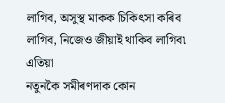লাগিব, অসুস্থ মাকক চিকিৎসা কৰিব লাগিব, নিজেও জীয়াই থাকিব লাগিব৷ এতিয়া
নতুনকৈ সমীৰণদাক কোন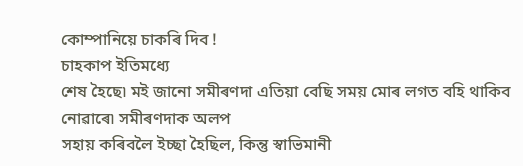কোম্পানিয়ে চাকৰি দিব !
চাহকাপ ইতিমধ্যে
শেষ হৈছে৷ মই জানো সমীৰণদা এতিয়া বেছি সময় মোৰ লগত বহি থাকিব নোৱাৰে৷ সমীৰণদাক অলপ
সহায় কৰিবলৈ ইচ্ছা হৈছিল, কিন্তু স্বাভিমানী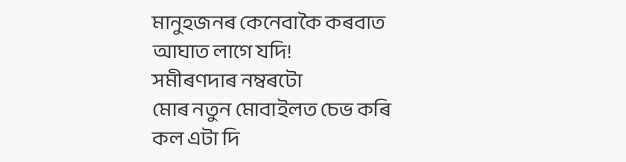মানুহজনৰ কেনেবাকৈ কৰবাত আঘাত লাগে যদি!
সমীৰণদাৰ নম্বৰটো
মোৰ নতুন মোবাইলত চেভ কৰি কল এটা দি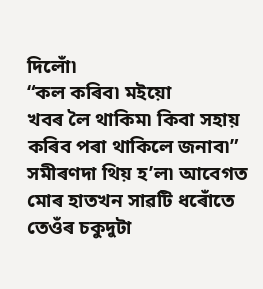দিলোঁ৷
“কল কৰিব৷ মইয়ো
খবৰ লৈ থাকিম৷ কিবা সহায় কৰিব পৰা থাকিলে জনাব৷”
সমীৰণদা থিয় হ’ল৷ আবেগত মোৰ হাতখন সাৱটি ধৰোঁতে তেওঁৰ চকুদুটা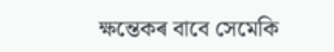ক্ষন্তেকৰ বাবে সেমেকি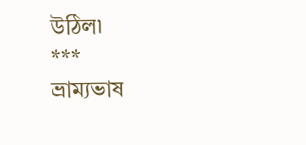উঠিল৷
***
ভ্ৰাম্যভাষ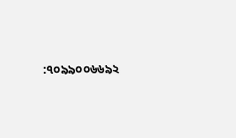:৭০৯৯০০৬৬৯২